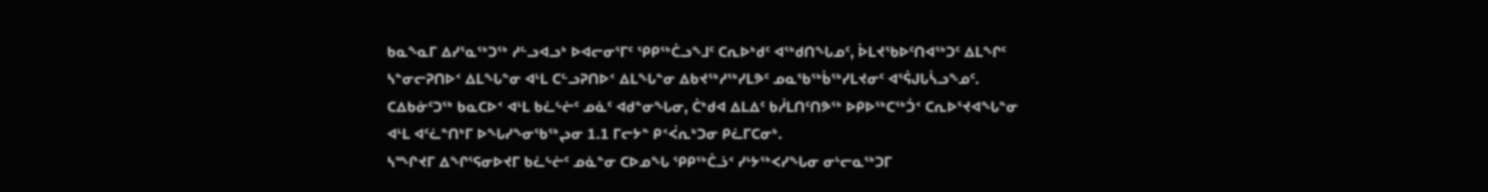ᑲᓇᖕᓇᒥ ᐃᓯᕐᓇᖅᑐᖅ ᓱᓪᓗᐊᓗᒃ ᐅᐊᓕᓂᕐᒥᑦ ᕿᑭᖅᑖᓗᖕᒧᑦ ᑕᕆᐅᒃᑯᑦ ᐊᖅᑯᑎᖓᓄᑦ, ᐆᒪᔪᖃᐅᑦᑎᐊᖅᑐᑦ ᐃᒪᖏᑦ ᓴᓐᓂᓕᕈᑎᐅᑉ ᐃᒪᖓᓐᓂ ᐊᒻᒪ ᑕᓪᓗᕈᑎᐅᑉ ᐃᒪᖓᓐᓂ ᐃᑲᔪᖅᓱᖅᓯᒪᕗᑦ ᓄᓇᖃᖅᑳᖅᓯᒪᔪᓂᑦ ᐊᕐᕌᒍᒐᓵᓗᖕᓄᑦ. ᑕᐃᑲᓃᑦᑐᖅ ᑲᓇᑕᐅᑉ ᐊᒻᒪ ᑲᓛᖦᓖᑦ ᓄᓈᑦ ᐊᑯᓐᓂᖓᓂ, ᑖᒃᑯᐊ ᐃᒪᐃᑦ ᑲᓲᒪᑎᑦᑎᕗᖅ ᐅᑭᐅᖅᑕᖅᑑᑉ ᑕᕆᐅᕐᔪᐊᖓᓐᓂ ᐊᒻᒪ ᐊᑦᓛᓐᑎᒃᒥ ᐅᖓᓯᖕᓂᖃᖅᖢᓂ 1.1 ᒥᓕᔭᓐ ᑭᑉᐹᕆᒃᑐᓂ ᑭᓛᒥᑕᓂᒃ.
ᓴᙱᔪᒥ ᐃᖏᕐᕋᓂᐅᔪᒥ ᑲᓛᖦᓖᑦ ᓄᓈᓐᓂ ᑕᐅᓄᖓ ᕿᑭᖅᑖᓘᑉ ᓯᒡᔭᖅᐸᓯᖓᓂ ᓂᒡᓕᓇᖅᑐᒥ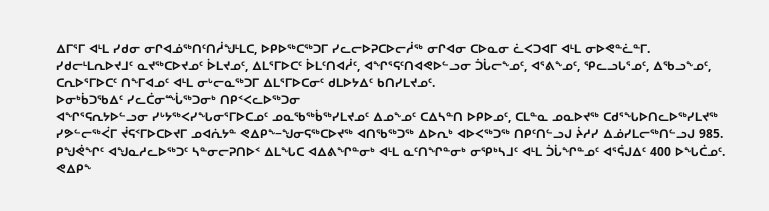ᐃᒥᕐᒥ ᐊᒻᒪ ᓯᑯᓂ ᓂᒋᐊᓅᖅᑎᑦᑎᓲᖑᒻᒪᑕ, ᐅᑭᐅᖅᑕᖅᑐᒥ ᓯᓚᓕᐅᕈᑕᐅᓕᓲᖅ ᓂᒋᐊᓂ ᑕᐅᓇᓂ ᓛᐸᑐᐊᒥ ᐊᒻᒪ ᓂᐅᕙᓐᓛᓐᒥ. ᓯᑯᓕᒻᒪᕆᐅᔪᒧᑦ ᓇᔪᖅᑕᐅᔪᓄᑦ ᐆᒪᔪᓄᑦ, ᐃᒪᕐᒥᐅᑕᑦ ᐆᒪᑦᑎᐊᓲᑦ, ᐊᖏᕐᕋᑦᑎᐊᕙᐅᓪᓗᓂ ᑑᒑᓕᖕᓄᑦ, ᐊᕐᕕᖕᓄᑦ, ᕿᓚᓗᒐᕐᓄᑦ, ᐃᖃᓗᖕᓄᑦ, ᑕᕆᐅᕐᒥᐅᑕᑦ ᑎᖕᒥᐊᓄᑦ ᐊᒻᒪ ᓂᒡᓕᓇᖅᑐᒥ ᐃᒪᕐᒥᐅᑕᓂᑦ ᑯᒪᐅᔭᐃᑦ ᑲᑎᓯᒪᔪᓄᑦ.
ᐅᓂᒃᑳᑐᖃᐃᑦ ᓯᓚᑖᓂᙶᖅᑐᓂᒃ ᑎᑭᑉᐸᓚᐅᖅᑐᓂ
ᐊᖏᕐᕋᕆᔭᐅᓪᓗᓂ ᓯᒡᔭᖅᐸᓯᖓᓂᕐᒥᐅᑕᓄᑦ ᓄᓇᖃᖅᑳᖅᓯᒪᔪᓄᑦ ᐃᓄᖕᓄᑦ ᑕᐃᓴᓐᑎ ᐅᑭᐅᓄᑦ, ᑕᒪᓐᓇ ᓄᓇᐅᔪᖅ ᑕᑯᕐᖓᐅᑎᓚᐅᖅᓯᒪᔪᖅ ᓯᕗᓪᓕᖅᐹᒥ ᔫᕋᑉᒥᐅᑕᐅᔪᒥ ᓄᐊᕇᔭᓐ ᕙᐃᑭᖕ−ᖑᓂᕋᖅᑕᐅᔪᖅ ᐊᑎᖃᖅᑐᖅ ᐃᐅᕆᒃ ᐊᐅᐸᖅᑐᖅ ᑎᑭᑦᑎᓪᓗᒍ ᔩᓱᓯ ᐃᓅᓯᒪᓕᖅᑎᓪᓗᒍ 985. ᑭᖑᕚᖏᑦ ᐊᖑᓇᓱᓚᐅᖅᑐᑦ ᓴᓐᓂᓕᕈᑎᐅᑉ ᐃᒪᖓᑕ ᐊᐃᕕᖏᓐᓂᒃ ᐊᒻᒪ ᓇᑦᑎᖏᓐᓂᒃ ᓂᕿᒃᓴᒧᑦ ᐊᒻᒪ ᑑᒑᖏᓐᓄᑦ ᐊᕐᕌᒍᐃᑦ 400 ᐅᖓᑖᓄᑦ. ᕙᐃᑭᖕ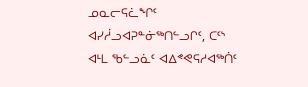ᓄᓇᓕᕋᓛᖏᑦ ᐊᓯᓲᓗᐊᕈᓐᓃᖅᑎᓪᓗᒋᑦ, ᑕᑦᔅ ᐊᒻᒪ ᖃᓪᓗᓈᑦ ᐊᐃᕝᕙᕋᓱᐊᖅᑏᑦ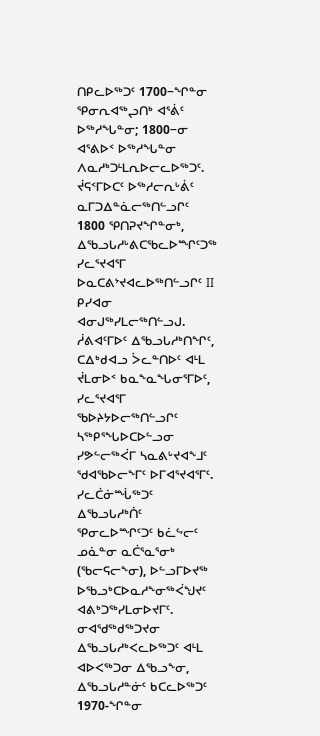ᑎᑭᓚᐅᖅᑐᑦ 1700−ᖏᓐᓂ ᕿᓂᕆᐊᖅᖢᑎᒃ ᐊᕐᕖᑦ ᐅᖅᓱᖓᓐᓂ; 1800−ᓂ ᐊᕐᕕᐅᑉ ᐅᖅᓱᖓᓐᓂ ᐱᓇᓱᒃᑐᒻᒪᕆᐅᓕᓚᐅᖅᑐᑦ.
ᔫᕋᑉᒥᐅᑕᑦ ᐅᖅᓱᓕᕆᒡᕖᑦ ᓇᒥᑐᐃᓐᓈᓕᖅᑎᓪᓗᒋᑦ 1800 ᕿᑎᕈᔪᖏᓐᓂᒃ, ᐃᖃᓗᒐᓱᒡᕕᑕᖃᓚᐅᙱᑦᑐᖅ ᓯᓚᕐᔪᐊᕐᒥ ᐅᓇᑕᕕᔾᔪᐊᓚᐅᖅᑎᓪᓗᒋᑦ II ᑭᓯᐊᓂ ᐊᓂᒍᖅᓯᒪᓕᖅᑎᓪᓗᒍ. ᓲᕕᐊᑦᒥᐅᑦ ᐃᖃᓗᒐᓱᒃᑎᖏᑦ, ᑕᐃᒃᑯᐊᓗ ᐴᓚᓐᑎᐅᑦ ᐊᒻᒪ ᔫᒪᓂᐅᑉ ᑲᓇᖕᓇᖓᓂᕐᒥᐅᑦ, ᓯᓚᕐᔪᐊᕐᒥ ᖃᐅᔨᔭᐅᓕᖅᑎᓪᓗᒋᑦ ᓴᖅᑭᕐᖓᐅᑕᐅᓪᓗᓂ ᓯᕗᓪᓕᖅᐹᒥ ᓴᓇᕕᒡᔪᐊᖕᒧᑦ ᖁᐊᖃᐅᓕᖕᒥᑦ ᐅᒥᐊᕐᔪᐊᕐᒥᑦ. ᓯᓚᑖᓃᙶᖅᑐᑦ ᐃᖃᓗᒐᓱᒃᑏᑦ ᕿᓂᓚᐅᙱᑦᑐᑦ ᑲᓛᖦᓕᑦ ᓄᓈᓐᓂ ᓇᑖᕐᓇᕐᓂᒃ (ᖃᓕᕋᓕᖕᓂ), ᐅᓪᓗᒥᐅᔪᖅ ᐅᖃᓗᒃᑕᐅᓇᓱᖕᓂᖅᐹᖑᔪᑦ ᐊᕕᒃᑐᖅᓯᒪᓂᐅᔪᒥᑦ. ᓂᐊᖁᖅᑯᖅᑐᔪᓂ ᐃᖃᓗᒐᓱᒃᐸᓚᐅᖅᑐᑦ ᐊᒻᒪ ᐊᐅᐸᖅᑐᓂ ᐃᖃᓗᖕᓂ, ᐃᖃᓗᒐᓱᓐᓃᑦ ᑲᑕᓚᐅᖅᑐᑦ 1970-ᖏᓐᓂ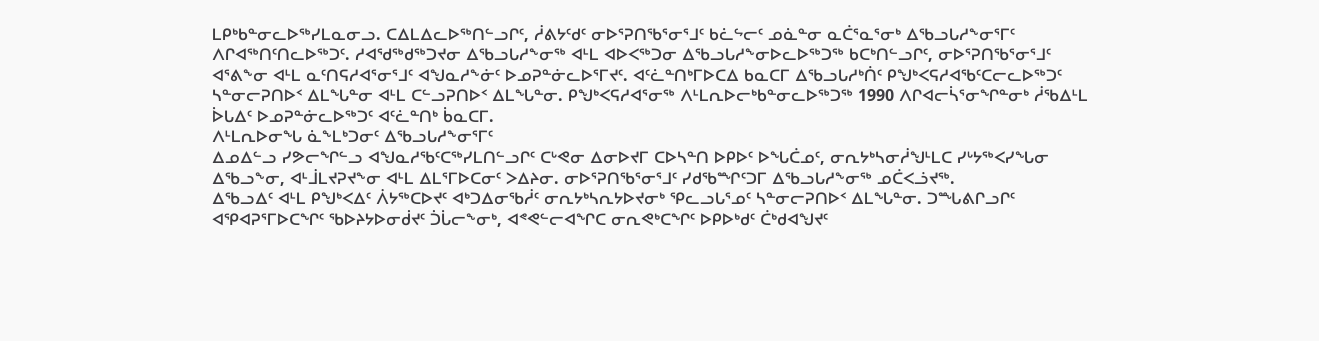ᒪᑭᒃᑲᓐᓂᓚᐅᖅᓯᒪᓇᓂᓗ. ᑕᐃᒪᐃᓚᐅᖅᑎᓪᓗᒋᑦ, ᓲᕕᔭᑦᑯᑦ ᓂᐅᕐᕈᑎᖃᕐᓂᕐᒧᑦ ᑲᓛᖦᓕᑦ ᓄᓈᓐᓂ ᓇᑖᕐᓇᕐᓂᒃ ᐃᖃᓗᒐᓱᖕᓂᕐᒥᑦ ᐱᒋᐊᖅᑎᑦᑎᓚᐅᖅᑐᑦ. ᓱᐊᖁᖅᑯᖅᑐᔪᓂ ᐃᖃᓗᒐᓱᖕᓂᖅ ᐊᒻᒪ ᐊᐅᐸᖅᑐᓂ ᐃᖃᓗᒐᓱᖕᓂᐅᓚᐅᖅᑐᖅ ᑲᑕᒃᑎᓪᓗᒋᑦ, ᓂᐅᕐᕈᑎᖃᕐᓂᕐᒧᑦ ᐊᕐᕕᖕᓂ ᐊᒻᒪ ᓇᑦᑎᕋᓱᐊᕐᓂᕐᒧᑦ ᐊᖑᓇᓱᖕᓃᑦ ᐅᓄᕈᓐᓃᓚᐅᕐᒥᔪᑦ. ᐊᑦᓛᓐᑎᒃᒥᐅᑕᐃ ᑲᓇᑕᒥ ᐃᖃᓗᒐᓱᒃᑏᑦ ᑭᖑᒃᐸᕋᓱᐊᖃᑦᑕᓕᓚᐅᖅᑐᑦ ᓴᓐᓂᓕᕈᑎᐅᑉ ᐃᒪᖓᓐᓂ ᐊᒻᒪ ᑕᓪᓗᕈᑎᐅᑉ ᐃᒪᖓᓐᓂ. ᑭᖑᒃᐸᕋᓱᐊᕐᓂᖅ ᐱᒻᒪᕆᐅᓕᒃᑲᓐᓂᓚᐅᖅᑐᖅ 1990 ᐱᒋᐊᓕᓵᕐᓂᖏᓐᓂᒃ ᓲᖃᐃᒻᒪ ᐆᒐᐃᑦ ᐅᓄᕈᓐᓃᓚᐅᖅᑐᑦ ᐊᑦᓛᓐᑎᒃ ᑳᓇᑕᒥ.
ᐱᒻᒪᕆᐅᓂᖓ ᓈᖕᒪᒃᑐᓂᑦ ᐃᖃᓗᒐᓱᖕᓂᕐᒥᑦ
ᐃᓄᐃᓪᓗ ᓯᕗᓕᖏᓪᓗ ᐊᖑᓇᓱᖃᑦᑕᖅᓯᒪᑎᓪᓗᒋᑦ ᑕᒡᕙᓂ ᐃᓂᐅᔪᒥ ᑕᐅᓴᓐᑎ ᐅᑭᐅᑦ ᐅᖓᑖᓄᑦ, ᓂᕆᔭᒃᓴᓂᓲᖑᒻᒪᑕ ᓯᒡᔭᖅᐸᓯᖓᓂ ᐃᖃᓗᖕᓂ, ᐊᒻᒨᒪᔪᕈᔪᖕᓂ ᐊᒻᒪ ᐃᒪᕐᒥᐅᑕᓂᑦ ᐳᐃᔨᓂ. ᓂᐅᕐᕈᑎᖃᕐᓂᕐᒧᑦ ᓯᑯᖃᙱᑦᑐᒥ ᐃᖃᓗᒐᓱᖕᓂᖅ ᓄᑖᐸᓘᔪᖅ.
ᐃᖃᓗᐃᑦ ᐊᒻᒪ ᑭᖑᒃᐸᐃᑦ ᐲᔭᖅᑕᐅᔪᑦ ᐊᒃᑐᐃᓂᖃᓲᑦ ᓂᕆᔭᒃᓴᕆᔭᐅᔪᓂᒃ ᕿᓚᓗᒐᕐᓄᑦ ᓴᓐᓂᓕᕈᑎᐅᑉ ᐃᒪᖓᓐᓂ. ᑐᙵᕕᒋᓗᒋᑦ ᐊᕿᐊᕈᕐᒥᐅᑕᖏᑦ ᖃᐅᔨᔭᐅᓂᑰᔪᑦ ᑑᒑᓕᖕᓂᒃ, ᐊᕝᕙᓪᓕᐊᖏᑕ ᓂᕆᕙᒃᑕᖏᑦ ᐅᑭᐅᒃᑯᑦ ᑖᒃᑯᐊᖑᔪᑦ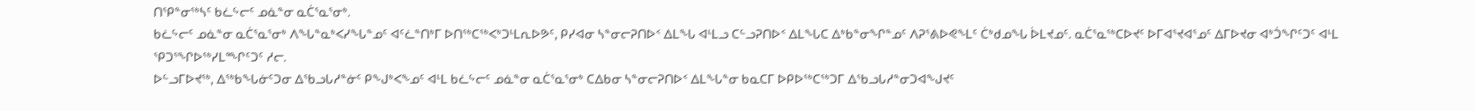ᑎᕿᓐᓂᖅᓴᑦ ᑲᓛᖦᓕᑦ ᓄᓈᓐᓂ ᓇᑖᕐᓇᕐᓂᒃ.
ᑲᓛᖦᓕᑦ ᓄᓈᓐᓂ ᓇᑖᕐᓇᕐᓂᒃ ᐱᖓᓐᓇᒃᐸᓯᖓᓐᓄᑦ ᐊᑦᓛᓐᑎᒃᒥ ᐅᑎᖅᑕᖅᐸᒃᑐᒻᒪᕆᐅᕗᑦ, ᑭᓯᐊᓂ ᓴᓐᓂᓕᕈᑎᐅᑉ ᐃᒪᖓ ᐊᒻᒪᓗ ᑕᓪᓗᕈᑎᐅᑉ ᐃᒪᖓᑕ ᐃᒃᑲᓐᓂᖏᓐᓄᑦ ᐱᕈᕐᕕᐅᕙᖕᒪᑦ ᑖᒃᑯᓄᖓ ᐆᒪᔪᓄᑦ. ᓇᑖᕐᓇᖅᑕᐅᔪᑦ ᐅᒥᐊᕐᔪᐊᕐᓄᑦ ᐃᒥᐅᔪᓂ ᐊᒃᑑᖏᑦᑐᑦ ᐊᒻᒪ ᕿᑐᕐᖏᐅᖅᓯᒪᙱᑦᑐᑦ ᓱᓕ.
ᐅᓪᓗᒥᐅᔪᖅ, ᐃᖅᑲᖓᓃᑦᑐᓂ ᐃᖃᓗᒐᓱᓐᓃᑦ ᑭᖑᒃᐸᖕᓄᑦ ᐊᒻᒪ ᑲᓛᖦᓕᑦ ᓄᓈᓐᓂ ᓇᑖᕐᓇᕐᓂᒃ ᑕᐃᑲᓂ ᓴᓐᓂᓕᕈᑎᐅᑉ ᐃᒪᖓᓐᓂ ᑲᓇᑕᒥ ᐅᑭᐅᖅᑕᖅᑐᒥ ᐃᖃᓗᒐᓱᓐᓂᑐᐊᖑᔪᑦ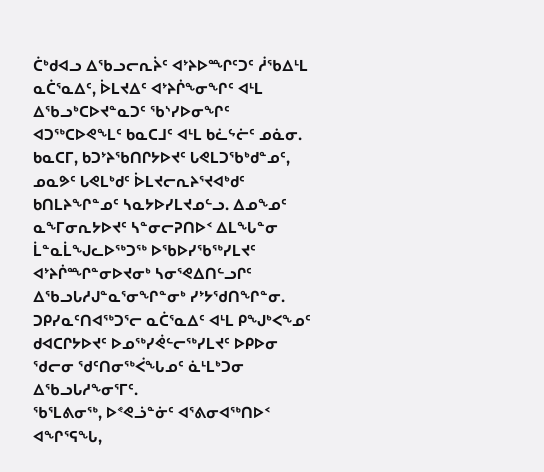ᑖᒃᑯᐊᓗ ᐃᖃᓗᓕᕆᔩᑦ ᐊᔾᔨᐅᙱᑦᑐᑦ ᓲᖃᐃᒻᒪ ᓇᑖᕐᓇᐃᑦ, ᐆᒪᔪᐃᑦ ᐊᔾᔨᒌᖕᓂᖏᑦ ᐊᒻᒪ ᐃᖃᓗᒃᑕᐅᔪᓐᓇᑐᑦ ᖃᔅᓯᐅᓂᖏᑦ ᐊᑐᖅᑕᐅᕙᖕᒪᑦ ᑲᓇᑕᒧᑦ ᐊᒻᒪ ᑲᓛᖦᓖᑦ ᓄᓈᓂ. ᑲᓇᑕᒥ, ᑲᑐᔾᔨᖃᑎᒋᔭᐅᔪᑦ ᒐᕙᒪᑐᖃᒃᑯᓐᓄᑦ, ᓄᓇᕗᑦ ᒐᕙᒪᒃᑯᑦ ᐆᒪᔪᓕᕆᔨᕐᔪᐊᒃᑯᑦ ᑲᑎᒪᔨᖏᓐᓄᑦ ᓴᓇᔭᐅᓯᒪᔪᓄᓪᓗ. ᐃᓄᖕᓄᑦ ᓇᖕᒥᓂᕆᔭᐅᔪᑦ ᓴᓐᓂᓕᕈᑎᐅᑉ ᐃᒪᖓᓐᓂ ᒫᓐᓇᒫᖑᓚᐅᖅᑐᖅ ᐅᖃᐅᓯᖃᖅᓯᒪᔪᑦ ᐊᔾᔨᒌᙱᓐᓂᐅᔪᓂᒃ ᓴᓂᕐᕙᐃᑎᓪᓗᒋᑦ ᐃᖃᓗᒐᓱᒍᓐᓇᕐᓂᖏᓐᓂᒃ ᓯᔾᔭᖁᑎᖏᓐᓂ. ᑐᑭᓯᓇᑦᑎᐊᖅᑐᕐᓕ ᓇᑖᕐᓇᐃᑦ ᐊᒻᒪ ᑭᖑᒃᐸᖕᓄᑦ ᑯᐊᑕᒋᔭᐅᔪᑦ ᐅᓄᖅᓯᕚᓪᓕᖅᓯᒪᔪᑦ ᐅᑭᐅᓂ ᖁᓕᓂ ᖁᑦᑎᓂᖅᐹᖓᓄᑦ ᓈᒻᒪᒃᑐᓂ ᐃᖃᓗᒐᓱᖕᓂᕐᒥᑦ.
ᖃᕐᒪᕕᓂᖅ, ᐅᕝᕙᓘᓐᓃᑦ ᐊᕐᕕᓂᐊᖅᑎᐅᑉ ᐊᖏᕐᕋᖓ,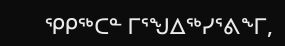ᕿᑭᖅᑕᓐ ᒥᕐᖑᐃᖅᓯᕐᕕᖕᒥ,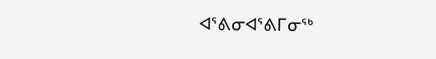ᐊᕐᕕᓂᐊᕐᕕᒥᓂᖅ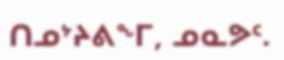ᑎᓄᔾᔨᕕᖕᒥ, ᓄᓇᕗᑦ.